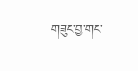གཟུང་བྱ་གང་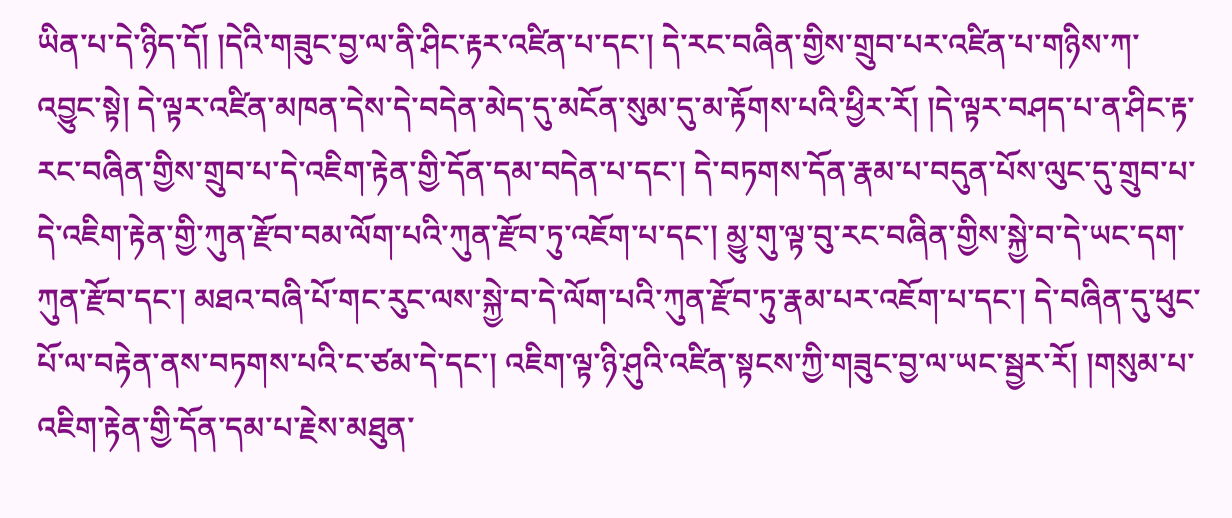ཡིན་པ་དེ་ཉིད་དོ། །དེའི་གཟུང་བྱ་ལ་ནི་ཤིང་རྟར་འཛིན་པ་དང་། དེ་རང་བཞིན་གྱིས་གྲུབ་པར་འཛིན་པ་གཉིས་ཀ་འབྱུང་སྟེ། དེ་ལྟར་འཛིན་མཁན་དེས་དེ་བདེན་མེད་དུ་མངོན་སུམ་དུ་མ་རྟོགས་པའི་ཕྱིར་རོ། །དེ་ལྟར་བཤད་པ་ན་ཤིང་རྟ་རང་བཞིན་གྱིས་གྲུབ་པ་དེ་འཇིག་རྟེན་གྱི་དོན་དམ་བདེན་པ་དང་། དེ་བཏགས་དོན་རྣམ་པ་བདུན་པོས་ལུང་དུ་གྲུབ་པ་དེ་འཇིག་རྟེན་གྱི་ཀུན་རྫོབ་བམ་ལོག་པའི་ཀུན་རྫོབ་ཏུ་འཇོག་པ་དང་། མྱུ་གུ་ལྟ་བུ་རང་བཞིན་གྱིས་སྐྱེ་བ་དེ་ཡང་དག་ཀུན་རྫོབ་དང་། མཐའ་བཞི་པོ་གང་རུང་ལས་སྐྱེ་བ་དེ་ལོག་པའི་ཀུན་རྫོབ་ཏུ་རྣམ་པར་འཇོག་པ་དང་། དེ་བཞིན་དུ་ཕུང་པོ་ལ་བརྟེན་ནས་བཏགས་པའི་ང་ཙམ་དེ་དང་། འཇིག་ལྟ་ཉི་ཤུའི་འཛིན་སྟངས་ཀྱི་གཟུང་བྱ་ལ་ཡང་སྦྱར་རོ། །གསུམ་པ་འཇིག་རྟེན་གྱི་དོན་དམ་པ་རྗེས་མཐུན་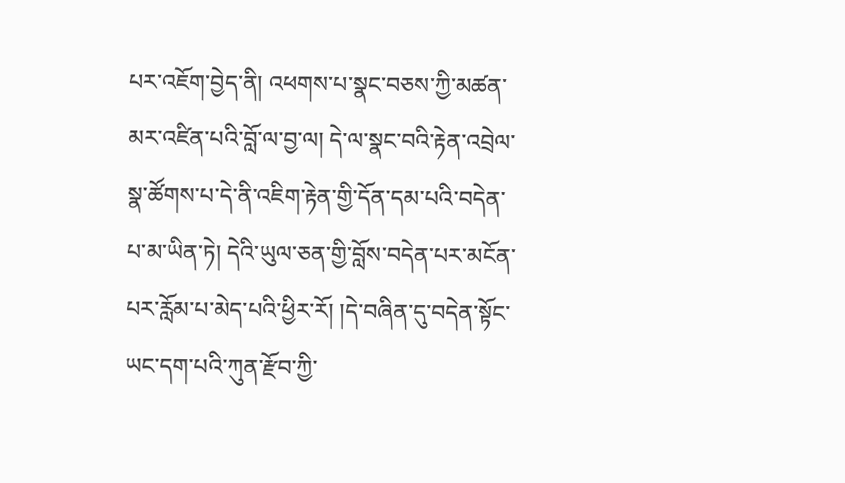པར་འཇོག་བྱེད་ནི། འཕགས་པ་སྣང་བཅས་ཀྱི་མཚན་མར་འཛིན་པའི་བློ་ལ་བྱ་ལ། དེ་ལ་སྣང་བའི་རྟེན་འབྲེལ་སྣ་ཚོགས་པ་དེ་ནི་འཇིག་རྟེན་གྱི་དོན་དམ་པའི་བདེན་པ་མ་ཡིན་ཏེ། དེའི་ཡུལ་ཅན་གྱི་བློས་བདེན་པར་མངོན་པར་རློམ་པ་མེད་པའི་ཕྱིར་རོ། །དེ་བཞིན་དུ་བདེན་སྟོང་ཡང་དག་པའི་ཀུན་རྫོབ་ཀྱི་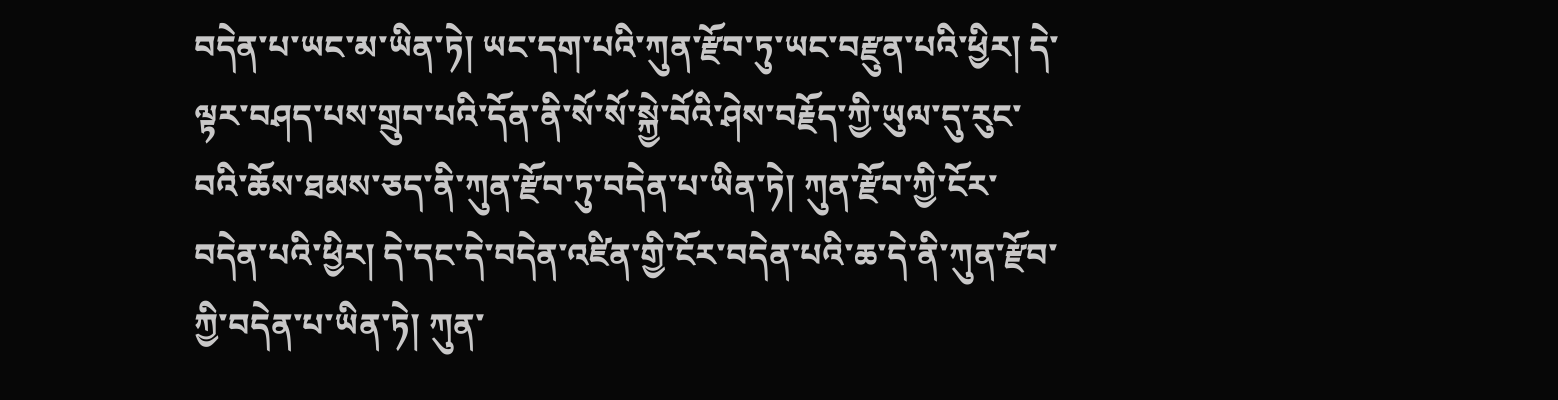བདེན་པ་ཡང་མ་ཡིན་ཏེ། ཡང་དག་པའི་ཀུན་རྫོབ་ཏུ་ཡང་བརྫུན་པའི་ཕྱིར། དེ་ལྟར་བཤད་པས་གྲུབ་པའི་དོན་ནི་སོ་སོ་སྐྱེ་བོའི་ཤེས་བརྗོད་ཀྱི་ཡུལ་དུ་རུང་བའི་ཆོས་ཐམས་ཅད་ནི་ཀུན་རྫོབ་ཏུ་བདེན་པ་ཡིན་ཏེ། ཀུན་རྫོབ་ཀྱི་ངོར་བདེན་པའི་ཕྱིར། དེ་དང་དེ་བདེན་འཛིན་གྱི་ངོར་བདེན་པའི་ཆ་དེ་ནི་ཀུན་རྫོབ་ཀྱི་བདེན་པ་ཡིན་ཏེ། ཀུན་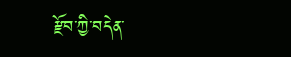རྫོབ་ཀྱི་བདེན་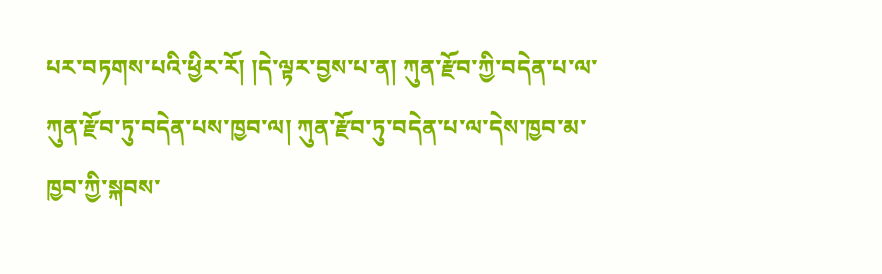པར་བཏགས་པའི་ཕྱིར་རོ། །དེ་ལྟར་བྱས་པ་ན། ཀུན་རྫོབ་ཀྱི་བདེན་པ་ལ་ཀུན་རྫོབ་ཏུ་བདེན་པས་ཁྱབ་ལ། ཀུན་རྫོབ་ཏུ་བདེན་པ་ལ་དེས་ཁྱབ་མ་ཁྱབ་ཀྱི་སྐབས་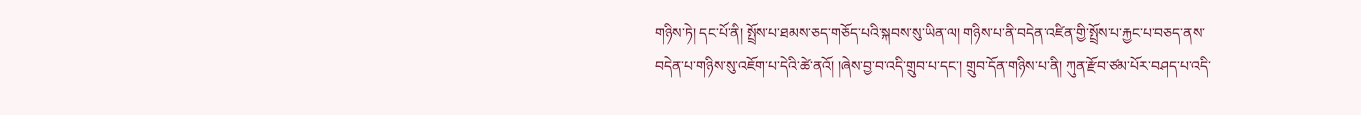གཉིས་ཏེ། དང་པོ་ནི། སྤྲོས་པ་ཐམས་ཅད་གཅོད་པའི་སྐབས་སུ་ཡིན་ལ། གཉིས་པ་ནི་བདེན་འཛིན་གྱི་སྤྲོས་པ་རྐྱང་པ་བཅད་ནས་བདེན་པ་གཉིས་སུ་འཇོག་པ་དེའི་ཚེ་ནའོ། །ཞེས་བྱ་བ་འདི་གྲུབ་པ་དང་། གྲུབ་དོན་གཉིས་པ་ནི། ཀུན་རྫོབ་ཙམ་པོར་བཤད་པ་འདི་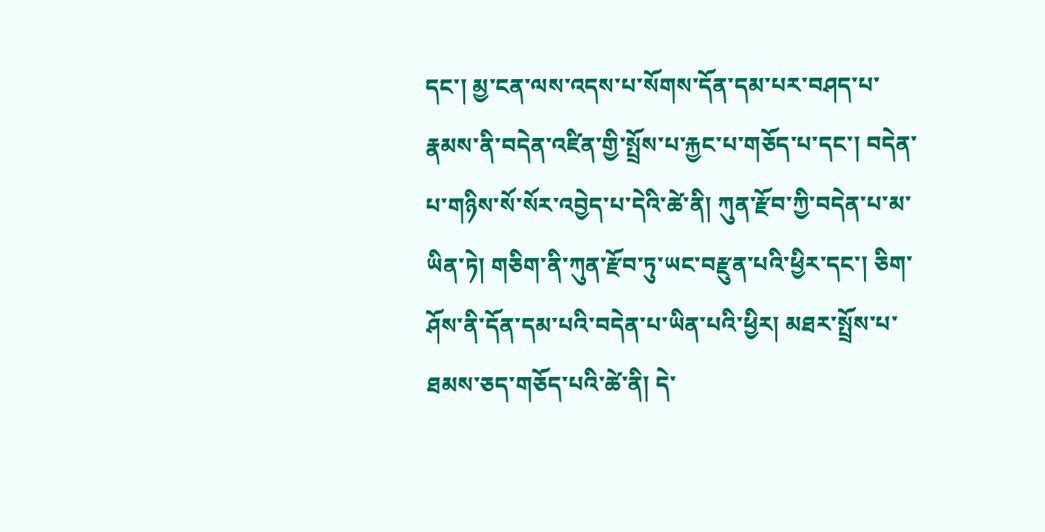དང་། མྱ་ངན་ལས་འདས་པ་སོགས་དོན་དམ་པར་བཤད་པ་རྣམས་ནི་བདེན་འཛིན་གྱི་སྤྲོས་པ་རྐྱང་པ་གཅོད་པ་དང་། བདེན་པ་གཉིས་སོ་སོར་འབྱེད་པ་དེའི་ཚེ་ནི། ཀུན་རྫོབ་ཀྱི་བདེན་པ་མ་ཡིན་ཏེ། གཅིག་ནི་ཀུན་རྫོབ་ཏུ་ཡང་བརྫུན་པའི་ཕྱིར་དང་། ཅིག་ཤོས་ནི་དོན་དམ་པའི་བདེན་པ་ཡིན་པའི་ཕྱིར། མཐར་སྤྲོས་པ་ཐམས་ཅད་གཅོད་པའི་ཚེ་ནི། དེ་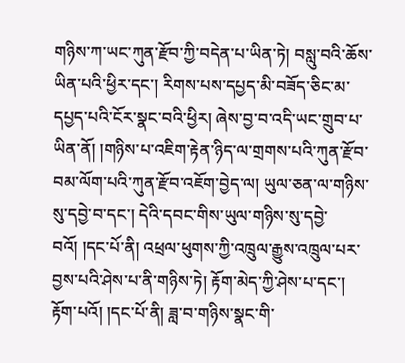གཉིས་ཀ་ཡང་ཀུན་རྫོབ་ཀྱི་བདེན་པ་ཡིན་ཏེ། བསླུ་བའི་ཆོས་ཡིན་པའི་ཕྱིར་དང་། རིགས་པས་དཔྱད་མི་བཟོད་ཅིང་མ་དཔྱད་པའི་ངོར་སྣང་བའི་ཕྱིར། ཞེས་བྱ་བ་འདི་ཡང་གྲུབ་པ་ཡིན་ནོ། །གཉིས་པ་འཇིག་རྟེན་ཉིད་ལ་གྲགས་པའི་ཀུན་རྫོབ་བམ་ལོག་པའི་ཀུན་རྫོབ་འཇོག་བྱེད་ལ། ཡུལ་ཅན་ལ་གཉིས་སུ་དབྱེ་བ་དང་། དེའི་དབང་གིས་ཡུལ་གཉིས་སུ་དབྱེ་བའོ། །དང་པོ་ནི། འཕྲལ་ཕུགས་ཀྱི་འཁྲུལ་རྒྱུས་འཁྲུལ་པར་བྱས་པའི་ཤེས་པ་ནི་གཉིས་ཏེ། རྟོག་མེད་ཀྱི་ཤེས་པ་དང་། རྟོག་པའོ། །དང་པོ་ནི། ཟླ་བ་གཉིས་སྣང་གི་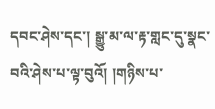དབང་ཤེས་དང་། སྒྱུ་མ་ལ་རྟ་གླང་དུ་སྣང་བའི་ཤེས་པ་ལྟ་བུའོ། །གཉིས་པ་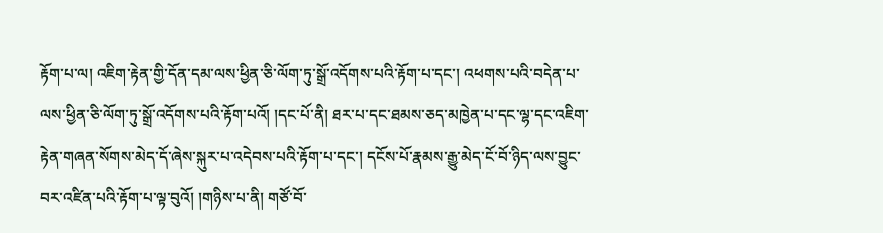རྟོག་པ་ལ། འཇིག་རྟེན་གྱི་དོན་དམ་ལས་ཕྱིན་ཅི་ལོག་ཏུ་སྒྲོ་འདོགས་པའི་རྟོག་པ་དང་། འཕགས་པའི་བདེན་པ་ལས་ཕྱིན་ཅི་ལོག་ཏུ་སྒྲོ་འདོགས་པའི་རྟོག་པའོ། །དང་པོ་ནི། ཐར་པ་དང་ཐམས་ཅད་མཁྱེན་པ་དང་ལྷ་དང་འཇིག་རྟེན་གཞན་སོགས་མེད་དོ་ཞེས་སྐུར་པ་འདེབས་པའི་རྟོག་པ་དང་། དངོས་པོ་རྣམས་རྒྱུ་མེད་ངོ་བོ་ཉིད་ལས་བྱུང་བར་འཛིན་པའི་རྟོག་པ་ལྟ་བུའོ། །གཉིས་པ་ནི། གཙོ་བོ་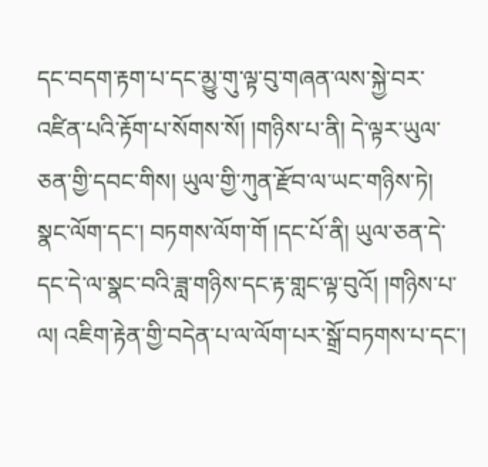དང་བདག་རྟག་པ་དང་མྱུ་གུ་ལྟ་བུ་གཞན་ལས་སྐྱེ་བར་འཛིན་པའི་རྟོག་པ་སོགས་སོ། །གཉིས་པ་ནི། དེ་ལྟར་ཡུལ་ཅན་གྱི་དབང་གིས། ཡུལ་གྱི་ཀུན་རྫོབ་ལ་ཡང་གཉིས་ཏེ། སྣང་ལོག་དང་། བཏགས་ལོག་གོ །དང་པོ་ནི། ཡུལ་ཅན་དེ་དང་དེ་ལ་སྣང་བའི་ཟླ་གཉིས་དང་རྟ་གླང་ལྟ་བུའོ། །གཉིས་པ་ལ། འཇིག་རྟེན་གྱི་བདེན་པ་ལ་ལོག་པར་སྒྲོ་བཏགས་པ་དང་།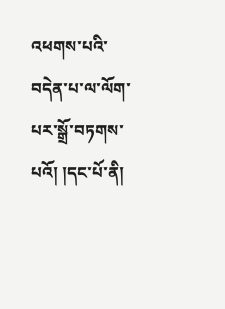འཕགས་པའི་བདེན་པ་ལ་ལོག་པར་སྒྲོ་བཏགས་པའོ། །དང་པོ་ནི།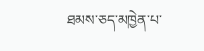ཐམས་ཅད་མཁྱེན་པ་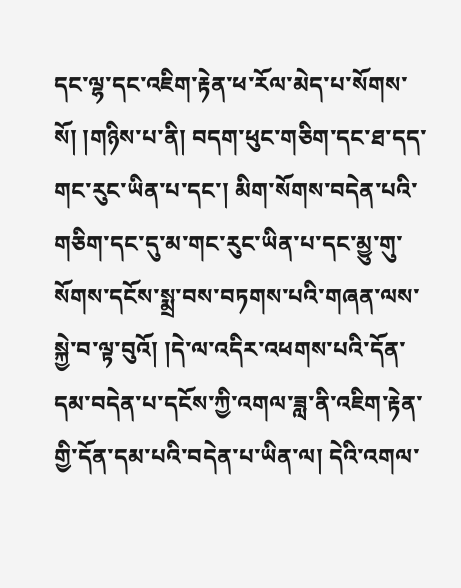དང་ལྷ་དང་འཇིག་རྟེན་ཕ་རོལ་མེད་པ་སོགས་སོ། །གཉིས་པ་ནི། བདག་ཕུང་གཅིག་དང་ཐ་དད་གང་རུང་ཡིན་པ་དང་། མིག་སོགས་བདེན་པའི་གཅིག་དང་དུ་མ་གང་རུང་ཡིན་པ་དང་མྱུ་གུ་སོགས་དངོས་སྨྲ་བས་བཏགས་པའི་གཞན་ལས་སྐྱེ་བ་ལྟ་བུའོ། །དེ་ལ་འདིར་འཕགས་པའི་དོན་དམ་བདེན་པ་དངོས་ཀྱི་འགལ་ཟླ་ནི་འཇིག་རྟེན་གྱི་དོན་དམ་པའི་བདེན་པ་ཡིན་ལ། དེའི་འགལ་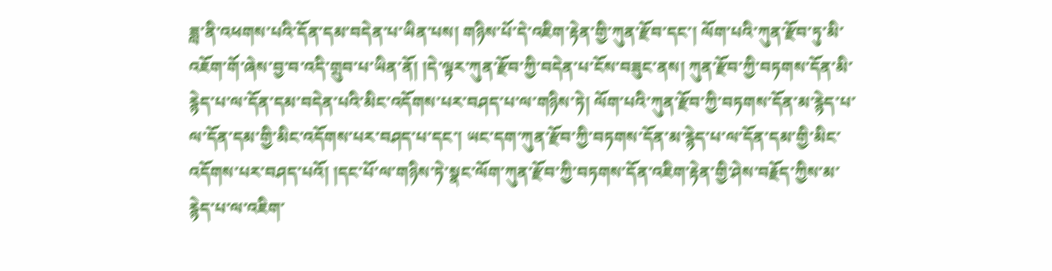ཟླ་ནི་འཕགས་པའི་དོན་དམ་བདེན་པ་ཡིན་པས། གཉིས་པོ་དེ་འཇིག་རྟེན་གྱི་ཀུན་རྫོབ་དང་། ལོག་པའི་ཀུན་རྫོབ་ཏུ་མི་འཇོག་གོ་ཞེས་བྱ་བ་འདི་གྲུབ་པ་ཡིན་ནོ། །དེ་ལྟར་ཀུན་རྫོབ་ཀྱི་བདེན་པ་ངོས་བཟུང་ནས། ཀུན་རྫོབ་ཀྱི་བཏགས་དོན་མི་རྙེད་པ་ལ་དོན་དམ་བདེན་པའི་མིང་འདོགས་པར་བཤད་པ་ལ་གཉིས་ཏེ། ལོག་པའི་ཀུན་རྫོབ་ཀྱི་བཏགས་དོན་མ་རྙེད་པ་ལ་དོན་དམ་གྱི་མིང་འདོགས་པར་བཤད་པ་དང་། ཡང་དག་ཀུན་རྫོབ་ཀྱི་བཏགས་དོན་མ་རྙེད་པ་ལ་དོན་དམ་གྱི་མིང་འདོགས་པར་བཤད་པའོ། །དང་པོ་ལ་གཉིས་ཏེ་སྣང་ལོག་ཀུན་རྫོབ་ཀྱི་བཏགས་དོན་འཇིག་རྟེན་གྱི་ཤེས་བརྗོད་ཀྱིས་མ་རྙེད་པ་ལ་འཇིག་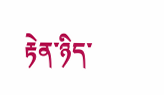རྟེན་ཉིད་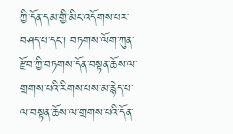ཀྱི་དོན་དམ་གྱི་མིང་འདོགས་པར་བཤད་པ་དང་། བཏགས་ལོག་ཀུན་རྫོབ་ཀྱི་བཏགས་དོན་བསྟན་ཆོས་ལ་གྲགས་པའི་རིགས་པས་མ་རྙེད་པ་ལ་བསྟན་ཆོས་ལ་གྲགས་པའི་དོན་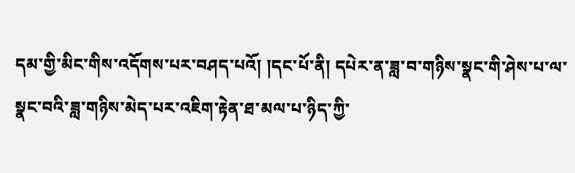དམ་གྱི་མིང་གིས་འདོགས་པར་བཤད་པའོ། །དང་པོ་ནི། དཔེར་ན་ཟླ་བ་གཉིས་སྣང་གི་ཤེས་པ་ལ་སྣང་བའི་ཟླ་གཉིས་མེད་པར་འཇིག་རྟེན་ཐ་མལ་པ་ཉིད་ཀྱི་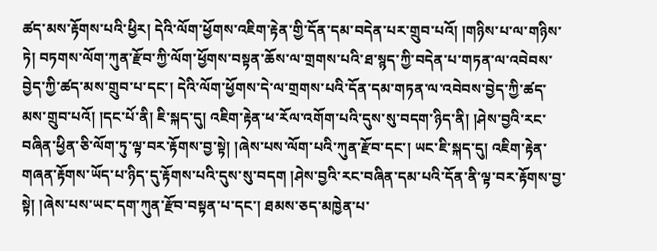ཚད་མས་རྟོགས་པའི་ཕྱིར། དེའི་ལོག་ཕྱོགས་འཇིག་རྟེན་གྱི་དོན་དམ་བདེན་པར་གྲུབ་པའོ། །གཉིས་པ་ལ་གཉིས་ཏེ། བཏགས་ལོག་ཀུན་རྫོབ་ཀྱི་ལོག་ཕྱོགས་བསྟན་ཆོས་ལ་གྲགས་པའི་ཐ་སྙད་ཀྱི་བདེན་པ་གཏན་ལ་འབེབས་བྱེད་ཀྱི་ཚད་མས་གྲུབ་པ་དང་། དེའི་ལོག་ཕྱོགས་དེ་ལ་གྲགས་པའི་དོན་དམ་གཏན་ལ་འབེབས་བྱེད་ཀྱི་ཚད་མས་གྲུབ་པའོ། །དང་པོ་ནི། ཇི་སྐད་དུ། འཇིག་རྟེན་ཕ་རོལ་འགོག་པའི་དུས་སུ་བདག་ཉིད་ནི། །ཤེས་བྱའི་རང་བཞིན་ཕྱིན་ཅི་ལོག་ཏུ་ལྟ་བར་རྟོགས་བྱ་སྟེ། །ཞེས་པས་ལོག་པའི་ཀུན་རྫོབ་དང་། ཡང་ཇི་སྐད་དུ། འཇིག་རྟེན་གཞན་རྟོགས་ཡོད་པ་ཉིད་དུ་རྟོགས་པའི་དུས་སུ་བདག །ཤེས་བྱའི་རང་བཞིན་དམ་པའི་དོན་ནི་ལྟ་བར་རྟོགས་བྱ་སྟེ། །ཞེས་པས་ཡང་དག་ཀུན་རྫོབ་བསྟན་པ་དང་། ཐམས་ཅད་མཁྱེན་པ་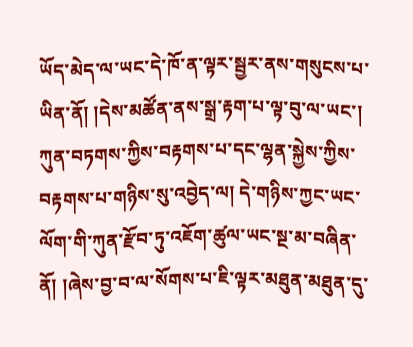ཡོད་མེད་ལ་ཡང་དེ་ཁོ་ན་ལྟར་སྦྱར་ནས་གསུངས་པ་ཡིན་ནོ། །དེས་མཚོན་ནས་སྒྲ་རྟག་པ་ལྟ་བུ་ལ་ཡང་། ཀུན་བཏགས་ཀྱིས་བརྟགས་པ་དང་ལྷན་སྐྱེས་ཀྱིས་བརྟགས་པ་གཉིས་སུ་འབྱེད་ལ། དེ་གཉིས་ཀྱང་ཡང་ལོག་གི་ཀུན་རྫོབ་ཏུ་འཇོག་ཚུལ་ཡང་སྔ་མ་བཞིན་ནོ། །ཞེས་བྱ་བ་ལ་སོགས་པ་ཇི་ལྟར་མཐུན་མཐུན་དུ་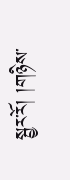སྦྱར་རོ། །གཉིས་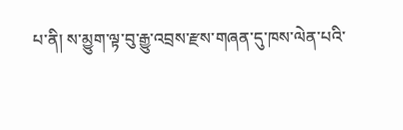པ་ནི། ས་མྱུག་ལྟ་བུ་རྒྱུ་འབྲས་རྫས་གཞན་དུ་ཁས་ལེན་པའི་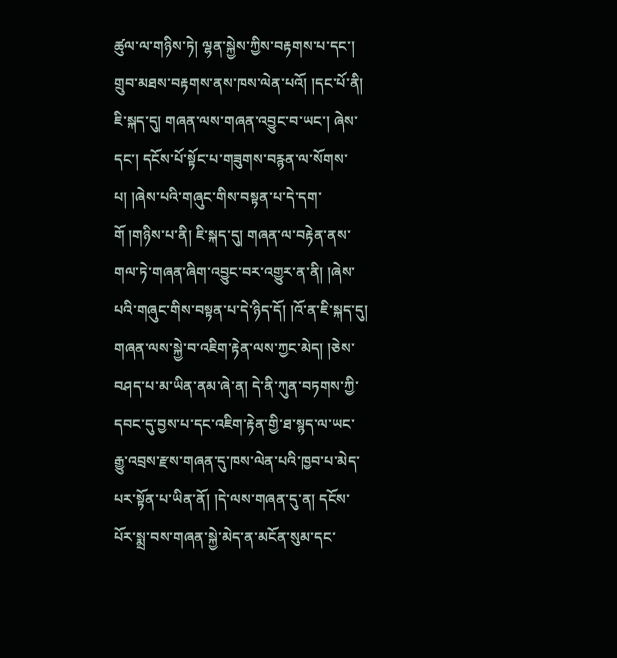ཚུལ་ལ་གཉིས་ཏེ། ལྷན་སྐྱེས་ཀྱིས་བརྟགས་པ་དང་། གྲུབ་མཐས་བརྟགས་ནས་ཁས་ལེན་པའོ། །དང་པོ་ནི། ཇི་སྐད་དུ། གཞན་ལས་གཞན་འབྱུང་བ་ཡང་། ཞེས་དང་། དངོས་པོ་སྟོང་པ་གཟུགས་བརྙན་ལ་སོགས་པ། །ཞེས་པའི་གཞུང་གིས་བསྟན་པ་དེ་དག་གོ །གཉིས་པ་ནི། ཇི་སྐད་དུ། གཞན་ལ་བརྟེན་ནས་གལ་ཏེ་གཞན་ཞིག་འབྱུང་བར་འགྱུར་ན་ནི། །ཞེས་པའི་གཞུང་གིས་བསྟན་པ་དེ་ཉིད་དོ། །འོ་ན་ཇི་སྐད་དུ། གཞན་ལས་སྐྱེ་བ་འཇིག་རྟེན་ལས་ཀྱང་མེད། །ཅེས་བཤད་པ་མ་ཡིན་ནམ་ཞེ་ན། དེ་ནི་ཀུན་བཏགས་ཀྱི་དབང་དུ་བྱས་པ་དང་འཇིག་རྟེན་གྱི་ཐ་སྙད་ལ་ཡང་རྒྱུ་འབྲས་རྫས་གཞན་དུ་ཁས་ལེན་པའི་ཁྱབ་པ་མེད་པར་སྟོན་པ་ཡིན་ནོ། །དེ་ལས་གཞན་དུ་ན། དངོས་པོར་སྨྲ་བས་གཞན་སྐྱེ་མེད་ན་མངོན་སུམ་དང་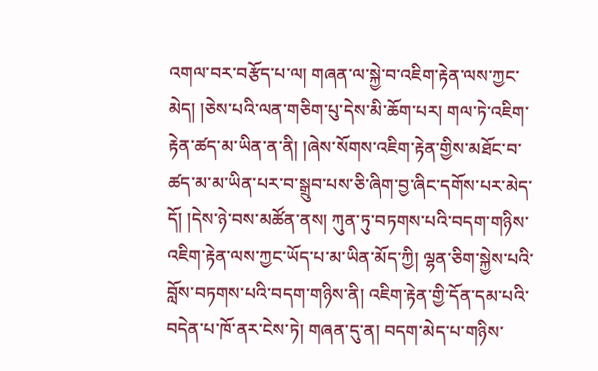འགལ་བར་བརྩོད་པ་ལ། གཞན་ལ་སྐྱེ་བ་འཇིག་རྟེན་ལས་ཀྱང་མེད། །ཅེས་པའི་ལན་གཅིག་པུ་དེས་མི་ཆོག་པར། གལ་ཏེ་འཇིག་རྟེན་ཚད་མ་ཡིན་ན་ནི། །ཞེས་སོགས་འཇིག་རྟེན་གྱིས་མཐོང་བ་ཚད་མ་མ་ཡིན་པར་བ་སྒྲུབ་པས་ཅི་ཞིག་བྱ་ཞིང་དགོས་པར་མེད་དོ། །དེས་ཉེ་བས་མཚོན་ནས། ཀུན་ཏུ་བཏགས་པའི་བདག་གཉིས་འཇིག་རྟེན་ལས་ཀྱང་ཡོད་པ་མ་ཡིན་མོད་ཀྱི། ལྷན་ཅིག་སྐྱེས་པའི་བློས་བཏགས་པའི་བདག་གཉིས་ནི། འཇིག་རྟེན་གྱི་དོན་དམ་པའི་བདེན་པ་ཁོ་ནར་ངེས་ཏེ། གཞན་དུ་ན། བདག་མེད་པ་གཉིས་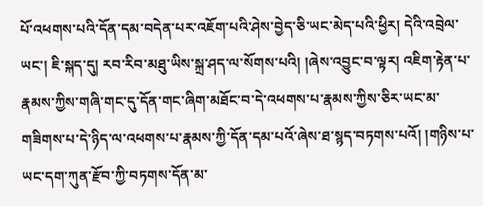པོ་འཕགས་པའི་དོན་དམ་བདེན་པར་འཇོག་པའི་ཤེས་བྱེད་ཅི་ཡང་མེད་པའི་ཕྱིར། དེའི་འབྲེལ་ཡང་། ཇི་སྐད་དུ། རབ་རིབ་མཐུ་ཡིས་སྐྲ་ཤད་ལ་སོགས་པའི། །ཞེས་འབྱུང་བ་ལྟར། འཇིག་རྟེན་པ་རྣམས་ཀྱིས་གཞི་གང་དུ་དོན་གང་ཞིག་མཐོང་བ་དེ་འཕགས་པ་རྣམས་ཀྱིས་ཅིར་ཡང་མ་གཟིགས་པ་དེ་ཉིད་ལ་འཕགས་པ་རྣམས་ཀྱི་དོན་དམ་པའོ་ཞེས་ཐ་སྙད་བཏགས་པའོ། །གཉིས་པ་ཡང་དག་ཀུན་རྫོབ་ཀྱི་བཏགས་དོན་མ་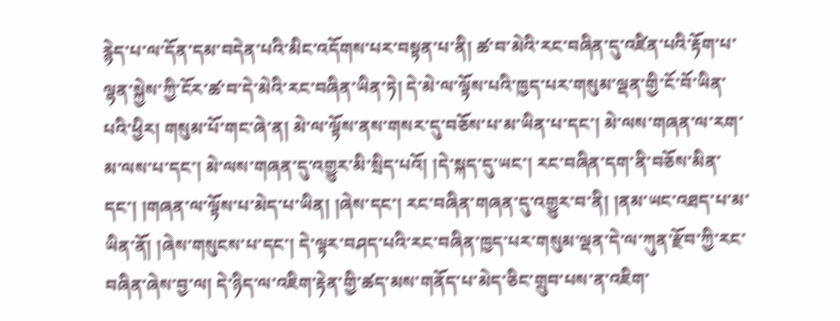རྙེད་པ་ལ་དོན་དམ་བདེན་པའི་མིང་འདོགས་པར་བསྟན་པ་ནི། ཚ་བ་མེའི་རང་བཞིན་དུ་འཛིན་པའི་རྟོག་པ་ལྷན་སྐྱེས་ཀྱི་ངོར་ཚ་བ་དེ་མེའི་རང་བཞིན་ཡིན་ཏེ། དེ་མེ་ལ་ལྟོས་པའི་ཁྱད་པར་གསུམ་ལྡན་གྱི་ངོ་བོ་ཡིན་པའི་ཕྱིར། གསུམ་པོ་གང་ཞེ་ན། མེ་ལ་ལྟོས་ནས་གསར་དུ་བཅོས་པ་མ་ཡིན་པ་དང་། མེ་ལས་གཞན་ལ་རག་མ་ལས་པ་དང་། མེ་ལས་གཞན་དུ་འགྱུར་མི་སྲིད་པའོ། །དེ་སྐད་དུ་ཡང་། རང་བཞིན་དག་ནི་བཅོས་མིན་དང་། །གཞན་ལ་ལྟོས་པ་མེད་པ་ཡིན། །ཞེས་དང་། རང་བཞིན་གཞན་དུ་འགྱུར་བ་ནི། །ནམ་ཡང་འཐད་པ་མ་ཡིན་ནོ། །ཞེས་གསུངས་པ་དང་། དེ་ལྟར་བཤད་པའི་རང་བཞིན་ཁྱད་པར་གསུམ་ལྡན་དེ་ལ་ཀུན་རྫོབ་ཀྱི་རང་བཞིན་ཞེས་བྱ་ལ། དེ་ཉིད་ལ་འཇིག་རྟེན་གྱི་ཚད་མས་གནོད་པ་མེད་ཅིང་གྲུབ་པས་ན་འཇིག་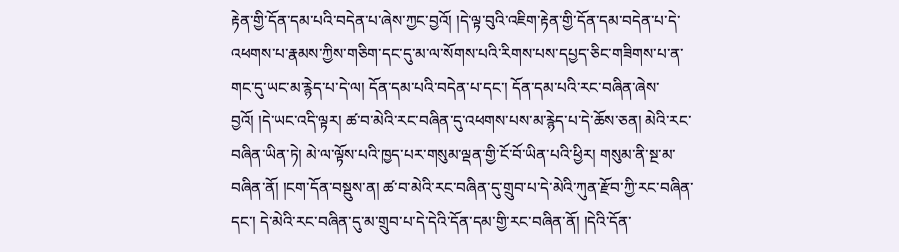རྟེན་གྱི་དོན་དམ་པའི་བདེན་པ་ཞེས་ཀྱང་བྱའོ། །དེ་ལྟ་བུའི་འཇིག་རྟེན་གྱི་དོན་དམ་བདེན་པ་དེ་འཕགས་པ་རྣམས་ཀྱིས་གཅིག་དང་དུ་མ་ལ་སོགས་པའི་རིགས་པས་དཔྱད་ཅིང་གཟིགས་པ་ན་གང་དུ་ཡང་མ་རྙེད་པ་དེ་ལ། དོན་དམ་པའི་བདེན་པ་དང་། དོན་དམ་པའི་རང་བཞིན་ཞེས་བྱའོ། །དེ་ཡང་འདི་ལྟར། ཚ་བ་མེའི་རང་བཞིན་དུ་འཕགས་པས་མ་རྙེད་པ་དེ་ཆོས་ཅན། མེའི་རང་བཞིན་ཡིན་ཏེ། མེ་ལ་ལྟོས་པའི་ཁྱད་པར་གསུམ་ལྡན་གྱི་ངོ་བོ་ཡིན་པའི་ཕྱིར། གསུམ་ནི་སྔ་མ་བཞིན་ནོ། །ངག་དོན་བསྡུས་ན། ཚ་བ་མེའི་རང་བཞིན་དུ་གྲུབ་པ་དེ་མེའི་ཀུན་རྫོབ་ཀྱི་རང་བཞིན་དང་། དེ་མེའི་རང་བཞིན་དུ་མ་གྲུབ་པ་དེ་དེའི་དོན་དམ་གྱི་རང་བཞིན་ནོ། །དེའི་དོན་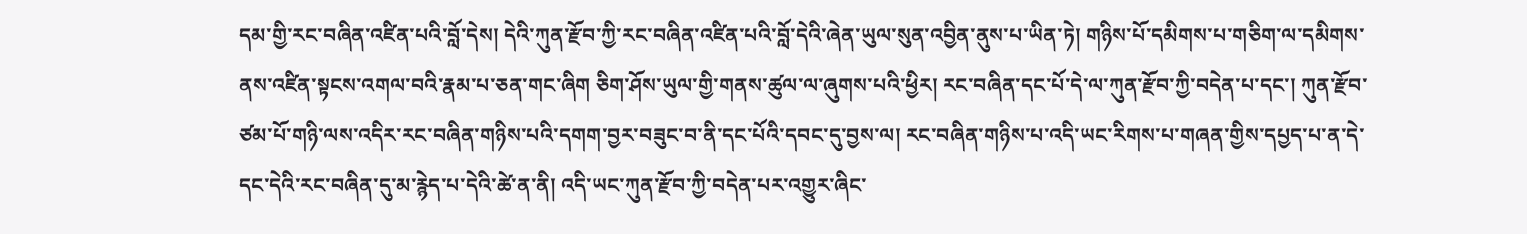དམ་གྱི་རང་བཞིན་འཛིན་པའི་བློ་དེས། དེའི་ཀུན་རྫོབ་ཀྱི་རང་བཞིན་འཛིན་པའི་བློ་དེའི་ཞེན་ཡུལ་སུན་འབྱིན་ནུས་པ་ཡིན་ཏེ། གཉིས་པོ་དམིགས་པ་གཅིག་ལ་དམིགས་ནས་འཛིན་སྟངས་འགལ་བའི་རྣམ་པ་ཅན་གང་ཞིག ཅིག་ཤོས་ཡུལ་གྱི་གནས་ཚུལ་ལ་ཞུགས་པའི་ཕྱིར། རང་བཞིན་དང་པོ་དེ་ལ་ཀུན་རྫོབ་ཀྱི་བདེན་པ་དང་། ཀུན་རྫོབ་ཙམ་པོ་གཉི་ལས་འདིར་རང་བཞིན་གཉིས་པའི་དགག་བྱར་བཟུང་བ་ནི་དང་པོའི་དབང་དུ་བྱས་ལ། རང་བཞིན་གཉིས་པ་འདི་ཡང་རིགས་པ་གཞན་གྱིས་དཔྱད་པ་ན་དེ་དང་དེའི་རང་བཞིན་དུ་མ་རྙེད་པ་དེའི་ཚེ་ན་ནི། འདི་ཡང་ཀུན་རྫོབ་ཀྱི་བདེན་པར་འགྱུར་ཞིང་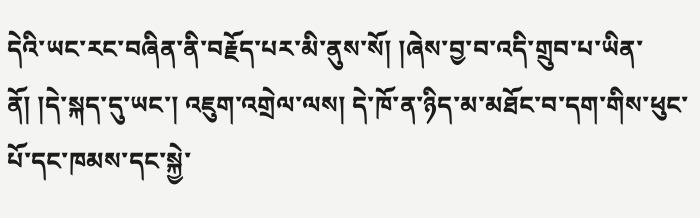དེའི་ཡང་རང་བཞིན་ནི་བརྗོད་པར་མི་ནུས་སོ། །ཞེས་བྱ་བ་འདི་གྲུབ་པ་ཡིན་ནོ། །དེ་སྐད་དུ་ཡང་། འཇུག་འགྲེལ་ལས། དེ་ཁོ་ན་ཉིད་མ་མཐོང་བ་དག་གིས་ཕུང་པོ་དང་ཁམས་དང་སྐྱེ་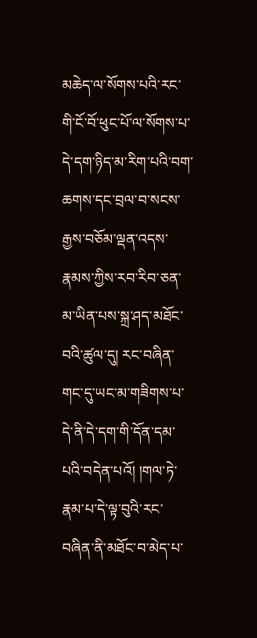མཆེད་ལ་སོགས་པའི་རང་གི་ངོ་བོ་ཕུང་པོ་ལ་སོགས་པ་དེ་དག་ཉིད་མ་རིག་པའི་བག་ཆགས་དང་བྲལ་བ་སངས་རྒྱས་བཅོམ་ལྡན་འདས་རྣམས་ཀྱིས་རབ་རིབ་ཅན་མ་ཡིན་པས་སྐྲ་ཤད་མཐོང་བའི་ཚུལ་དུ། རང་བཞིན་གང་དུ་ཡང་མ་གཟིགས་པ་དེ་ནི་དེ་དག་གི་དོན་དམ་པའི་བདེན་པའོ། །གལ་ཏེ་རྣམ་པ་དེ་ལྟ་བུའི་རང་བཞིན་ནི་མཐོང་བ་མེད་པ་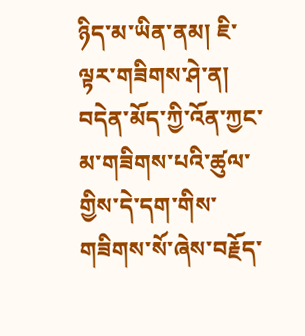ཉིད་མ་ཡིན་ནམ། ཇི་ལྟར་གཟིགས་ཤེ་ན། བདེན་མོད་ཀྱི་འོན་ཀྱང་མ་གཟིགས་པའི་ཚུལ་གྱིས་དེ་དག་གིས་གཟིགས་སོ་ཞེས་བརྗོད་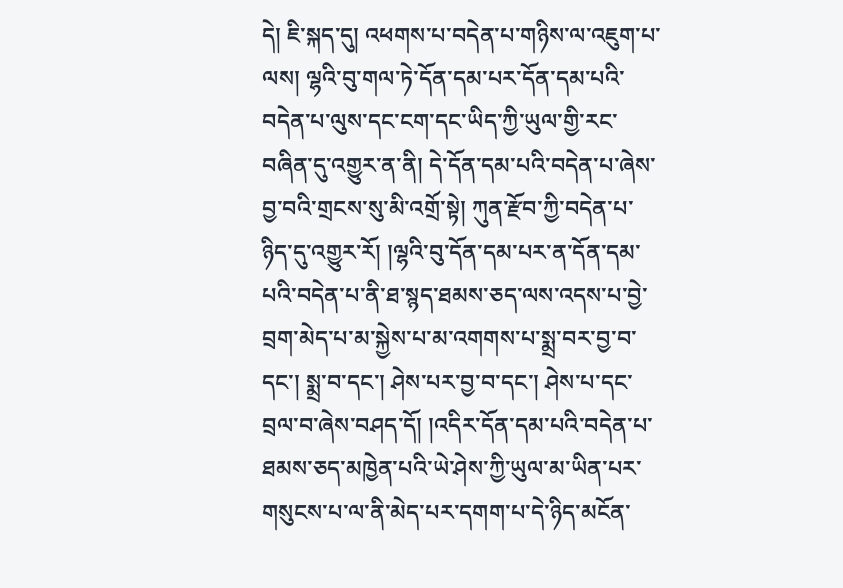དེ། ཇི་སྐད་དུ། འཕགས་པ་བདེན་པ་གཉིས་ལ་འཇུག་པ་ལས། ལྷའི་བུ་གལ་ཏེ་དོན་དམ་པར་དོན་དམ་པའི་བདེན་པ་ལུས་དང་ངག་དང་ཡིད་ཀྱི་ཡུལ་གྱི་རང་བཞིན་དུ་འགྱུར་ན་ནི། དེ་དོན་དམ་པའི་བདེན་པ་ཞེས་བྱ་བའི་གྲངས་སུ་མི་འགྲོ་སྟེ། ཀུན་རྫོབ་ཀྱི་བདེན་པ་ཉིད་དུ་འགྱུར་རོ། །ལྷའི་བུ་དོན་དམ་པར་ན་དོན་དམ་པའི་བདེན་པ་ནི་ཐ་སྙད་ཐམས་ཅད་ལས་འདས་པ་བྱེ་བྲག་མེད་པ་མ་སྐྱེས་པ་མ་འགགས་པ་སྨྲ་བར་བྱ་བ་དང་། སྨྲ་བ་དང་། ཤེས་པར་བྱ་བ་དང་། ཤེས་པ་དང་བྲལ་བ་ཞེས་བཤད་དོ། །འདིར་དོན་དམ་པའི་བདེན་པ་ཐམས་ཅད་མཁྱེན་པའི་ཡེ་ཤེས་ཀྱི་ཡུལ་མ་ཡིན་པར་གསུངས་པ་ལ་ནི་མེད་པར་དགག་པ་དེ་ཉིད་མངོན་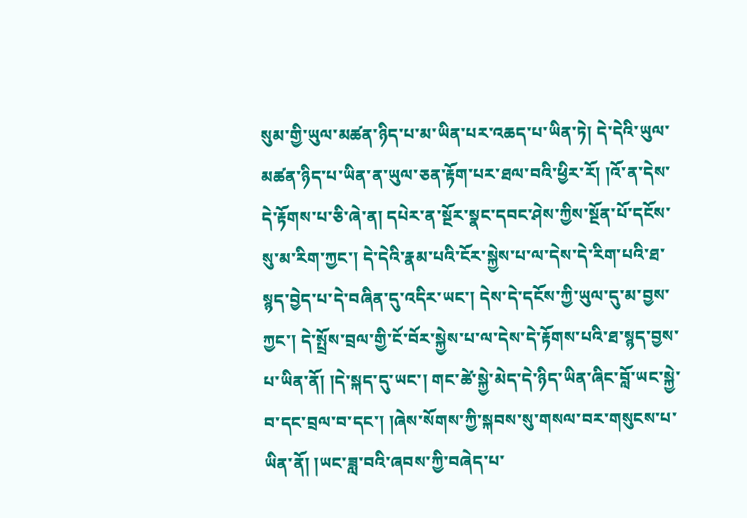སུམ་གྱི་ཡུལ་མཚན་ཉིད་པ་མ་ཡིན་པར་འཆད་པ་ཡིན་ཏེ། དེ་དེའི་ཡུལ་མཚན་ཉིད་པ་ཡིན་ན་ཡུལ་ཅན་རྟོག་པར་ཐལ་བའི་ཕྱིར་རོ། །འོ་ན་དེས་དེ་རྟོགས་པ་ཅི་ཞེ་ན། དཔེར་ན་སྔོར་སྣང་དབང་ཤེས་ཀྱིས་སྔོན་པོ་དངོས་སུ་མ་རིག་ཀྱང་། དེ་དེའི་རྣམ་པའི་ངོར་སྐྱེས་པ་ལ་དེས་དེ་རིག་པའི་ཐ་སྙད་བྱེད་པ་དེ་བཞིན་དུ་འདིར་ཡང་། དེས་དེ་དངོས་ཀྱི་ཡུལ་དུ་མ་བྱས་ཀྱང་། དེ་སྤྲོས་བྲལ་གྱི་ངོ་བོར་སྐྱེས་པ་ལ་དེས་དེ་རྟོགས་པའི་ཐ་སྙད་བྱས་པ་ཡིན་ནོ། །དེ་སྐད་དུ་ཡང་། གང་ཚེ་སྐྱེ་མེད་དེ་ཉིད་ཡིན་ཞིང་བློ་ཡང་སྐྱེ་བ་དང་བྲལ་བ་དང་། །ཞེས་སོགས་ཀྱི་སྐབས་སུ་གསལ་བར་གསུངས་པ་ཡིན་ནོ། །ཡང་ཟླ་བའི་ཞབས་ཀྱི་བཞེད་པ་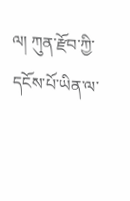ལ། ཀུན་རྫོབ་ཀྱི་དངོས་པོ་ཡིན་ལ་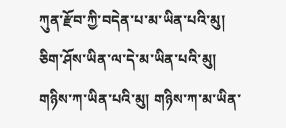ཀུན་རྫོབ་ཀྱི་བདེན་པ་མ་ཡིན་པའི་མུ། ཅིག་ཤོས་ཡིན་ལ་དེ་མ་ཡིན་པའི་མུ། གཉིས་ཀ་ཡིན་པའི་མུ། གཉིས་ཀ་མ་ཡིན་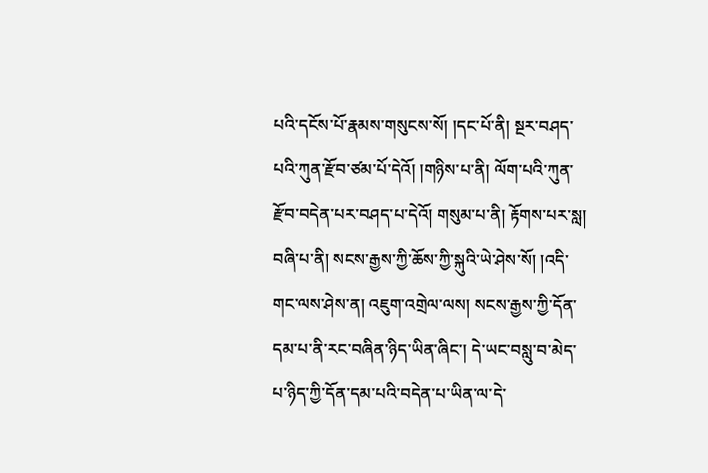པའི་དངོས་པོ་རྣམས་གསུངས་སོ། །དང་པོ་ནི། སྔར་བཤད་པའི་ཀུན་རྫོབ་ཙམ་པོ་དེའོ། །གཉིས་པ་ནི། ལོག་པའི་ཀུན་རྫོབ་བདེན་པར་བཤད་པ་དེའོ། གསུམ་པ་ནི། རྟོགས་པར་སླ། བཞི་པ་ནི། སངས་རྒྱས་ཀྱི་ཆོས་ཀྱི་སྐུའི་ཡེ་ཤེས་སོ། །འདི་གང་ལས་ཤེས་ན། འཇུག་འགྲེལ་ལས། སངས་རྒྱས་ཀྱི་དོན་དམ་པ་ནི་རང་བཞིན་ཉིད་ཡིན་ཞིང་། དེ་ཡང་བསླུ་བ་མེད་པ་ཉིད་ཀྱི་དོན་དམ་པའི་བདེན་པ་ཡིན་ལ་དེ་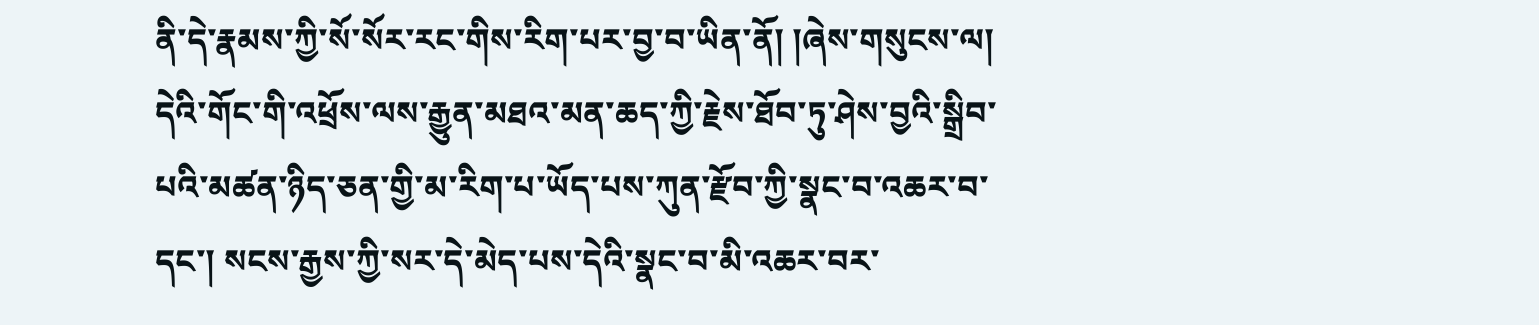ནི་དེ་རྣམས་ཀྱི་སོ་སོར་རང་གིས་རིག་པར་བྱ་བ་ཡིན་ནོ། །ཞེས་གསུངས་ལ། དེའི་གོང་གི་འཕྲོས་ལས་རྒྱུན་མཐའ་མན་ཆད་ཀྱི་རྗེས་ཐོབ་ཏུ་ཤེས་བྱའི་སྒྲིབ་པའི་མཚན་ཉིད་ཅན་གྱི་མ་རིག་པ་ཡོད་པས་ཀུན་རྫོབ་ཀྱི་སྣང་བ་འཆར་བ་དང་། སངས་རྒྱས་ཀྱི་སར་དེ་མེད་པས་དེའི་སྣང་བ་མི་འཆར་བར་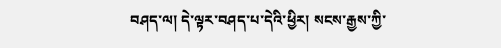བཤད་ལ། དེ་ལྟར་བཤད་པ་དེའི་ཕྱིར། སངས་རྒྱས་ཀྱི་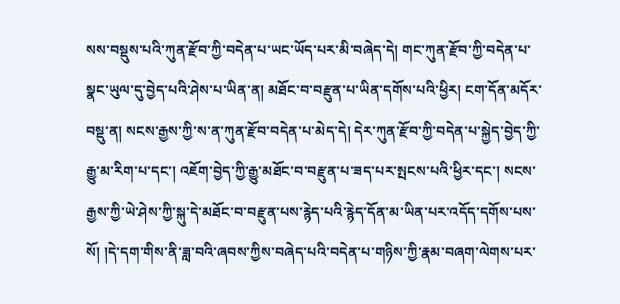སས་བསྡུས་པའི་ཀུན་རྫོབ་ཀྱི་བདེན་པ་ཡང་ཡོད་པར་མི་བཞེད་དེ། གང་ཀུན་རྫོབ་ཀྱི་བདེན་པ་སྣང་ཡུལ་དུ་བྱེད་པའི་ཤེས་པ་ཡིན་ན། མཐོང་བ་བརྫུན་པ་ཡིན་དགོས་པའི་ཕྱིར། ངག་དོན་མདོར་བསྡུ་ན། སངས་རྒྱས་ཀྱི་ས་ན་ཀུན་རྫོབ་བདེན་པ་མེད་དེ། དེར་ཀུན་རྫོབ་ཀྱི་བདེན་པ་སྐྱེད་བྱེད་ཀྱི་རྒྱུ་མ་རིག་པ་དང་། འཇོག་བྱེད་ཀྱི་རྒྱུ་མཐོང་བ་བརྫུན་པ་ཟད་པར་སྤངས་པའི་ཕྱིར་དང་། སངས་རྒྱས་ཀྱི་ཡེ་ཤེས་ཀྱི་སྐུ་དེ་མཐོང་བ་བརྫུན་པས་རྙེད་པའི་རྙེད་དོན་མ་ཡིན་པར་འདོད་དགོས་པས་སོ། །དེ་དག་གིས་ནི་ཟླ་བའི་ཞབས་ཀྱིས་བཞེད་པའི་བདེན་པ་གཉིས་ཀྱི་རྣམ་བཞག་ལེགས་པར་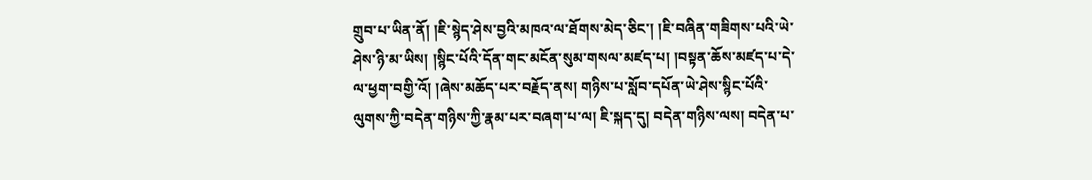གྲུབ་པ་ཡིན་ནོ། །ཇི་སྙེད་ཤེས་བྱའི་མཁའ་ལ་ཐོགས་མེད་ཅིང་། །ཇི་བཞིན་གཟིགས་པའི་ཡེ་ཤེས་ཉི་མ་ཡིས། །སྙིང་པོའི་དོན་གང་མངོན་སུམ་གསལ་མཛད་པ། །བསྟན་ཆོས་མཛད་པ་དེ་ལ་ཕྱག་བགྱི་འོ། །ཞེས་མཆོད་པར་བརྗོད་ནས། གཉིས་པ་སློབ་དཔོན་ཡེ་ཤེས་སྙིང་པོའི་ལུགས་ཀྱི་བདེན་གཉིས་ཀྱི་རྣམ་པར་བཞག་པ་ལ། ཇི་སྐད་དུ། བདེན་གཉིས་ལས། བདེན་པ་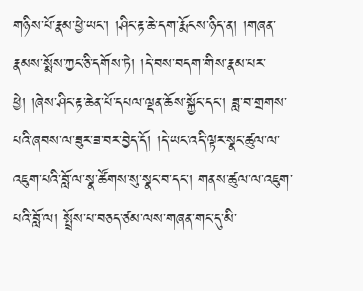གཉིས་པོ་རྣམ་ཕྱེ་ཡང་། །ཤིང་རྟ་ཆེ་དག་རྨོངས་ཉིད་ན། །གཞན་རྣམས་སྨོས་ཀྱང་ཅི་དགོས་ཏེ། །དེ་བས་བདག་གིས་རྣམ་པར་ཕྱེ། །ཞེས་ཤིང་རྟ་ཆེན་པོ་དཔལ་ལྡན་ཆོས་སྐྱོང་དང་། ཟླ་བ་གྲགས་པའི་ཞབས་ལ་ཟུར་ཟ་བར་བྱེད་དོ། །དེ་ཡང་འདི་ལྟར་སྣང་ཚུལ་ལ་འཇུག་པའི་བློ་ལ་སྣ་ཚོགས་སུ་སྣང་བ་དང་། གནས་ཚུལ་ལ་འཇུག་པའི་བློ་ལ། སྤྲོས་པ་བཅད་ཙམ་ལས་གཞན་གང་དུ་མི་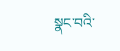སྣང་བའི་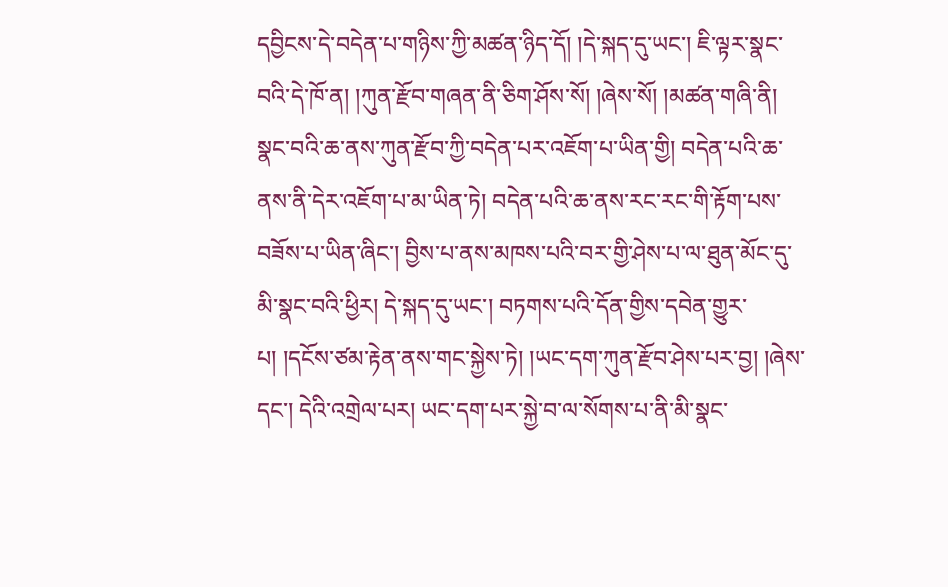དབྱིངས་དེ་བདེན་པ་གཉིས་ཀྱི་མཚན་ཉིད་དོ། །དེ་སྐད་དུ་ཡང་། ཇི་ལྟར་སྣང་བའི་དེ་ཁོ་ན། །ཀུན་རྫོབ་གཞན་ནི་ཅིག་ཤོས་སོ། །ཞེས་སོ། །མཚན་གཞི་ནི། སྣང་བའི་ཆ་ནས་ཀུན་རྫོབ་ཀྱི་བདེན་པར་འཇོག་པ་ཡིན་གྱི། བདེན་པའི་ཆ་ནས་ནི་དེར་འཇོག་པ་མ་ཡིན་ཏེ། བདེན་པའི་ཆ་ནས་རང་རང་གི་རྟོག་པས་བཟོས་པ་ཡིན་ཞིང་། བྱིས་པ་ནས་མཁས་པའི་བར་གྱི་ཤེས་པ་ལ་ཐུན་མོང་དུ་མི་སྣང་བའི་ཕྱིར། དེ་སྐད་དུ་ཡང་། བཏགས་པའི་དོན་གྱིས་དབེན་གྱུར་པ། །དངོས་ཙམ་རྟེན་ནས་གང་སྐྱེས་ཏེ། །ཡང་དག་ཀུན་རྫོབ་ཤེས་པར་བྱ། །ཞེས་དང་། དེའི་འགྲེལ་པར། ཡང་དག་པར་སྐྱེ་བ་ལ་སོགས་པ་ནི་མི་སྣང་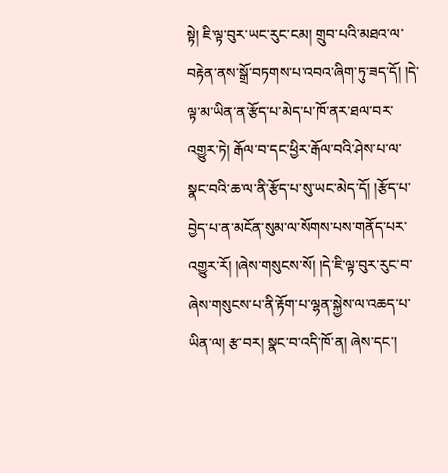སྟེ། ཇི་ལྟ་བུར་ཡང་རུང་ངམ། གྲུབ་པའི་མཐའ་ལ་བརྟེན་ནས་སྒྲོ་བཏགས་པ་འབའ་ཞིག་ཏུ་ཟད་དོ། །དེ་ལྟ་མ་ཡིན་ན་རྩོད་པ་མེད་པ་ཁོ་ནར་ཐལ་བར་འགྱུར་ཏེ། རྒོལ་བ་དང་ཕྱིར་རྒོལ་བའི་ཤེས་པ་ལ་སྣང་བའི་ཆ་ལ་ནི་རྩོད་པ་སུ་ཡང་མེད་དོ། །རྩོད་པ་བྱེད་པ་ན་མངོན་སུམ་ལ་སོགས་པས་གནོད་པར་འགྱུར་རོ། །ཞེས་གསུངས་སོ། །དེ་ཇི་ལྟ་བུར་རུང་བ་ཞེས་གསུངས་པ་ནི་རྟོག་པ་ལྷན་སྐྱེས་ལ་འཆད་པ་ཡིན་ལ། རྩ་བར། སྣང་བ་འདི་ཁོ་ན། ཞེས་དང་།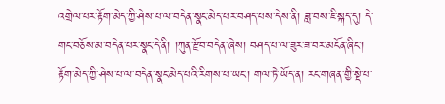འགྲེལ་པར་རྟོག་མེད་ཀྱི་ཤེས་པ་ལ་བདེན་སྣང་མེད་པར་བཤད་པས་དེས་ནི། ཟླ་བས་ཇི་སྐད་དུ། དེ་གང་བཅོས་མ་བདེན་པར་སྣང་དེ་ནི། །ཀུན་རྫོབ་བདེན་ཞེས། བཤད་པ་ལ་ཟུར་ཟ་བར་མངོན་ཞིང་། རྟོག་མེད་ཀྱི་ཤེས་པ་ལ་བདེན་སྣང་མེད་པའི་རིགས་པ་ཡང་། གལ་ཏེ་ཡོད་ན། རང་གཞན་གྱི་སྡེ་པ་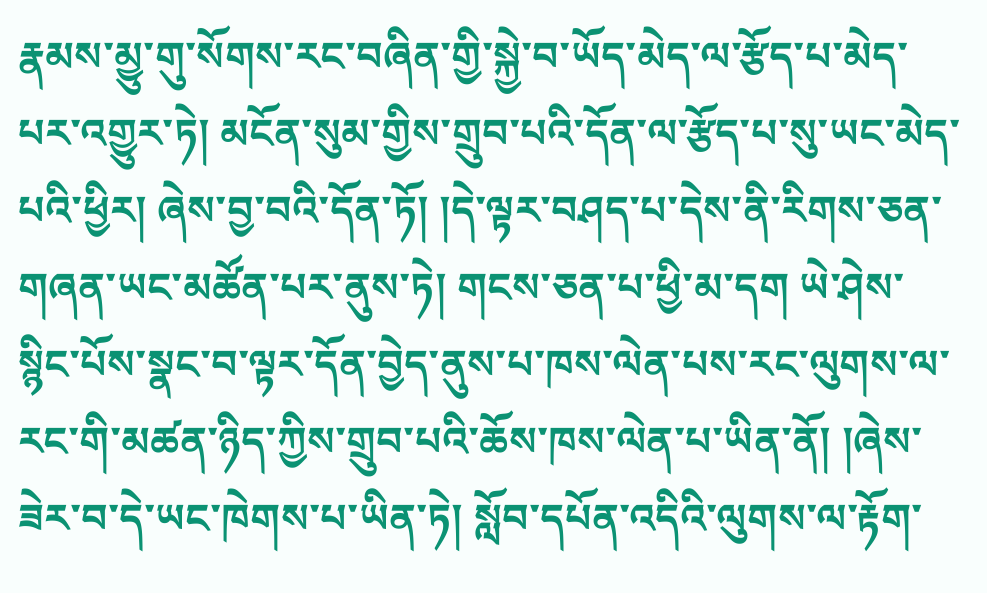རྣམས་མྱུ་གུ་སོགས་རང་བཞིན་གྱི་སྐྱེ་བ་ཡོད་མེད་ལ་རྩོད་པ་མེད་པར་འགྱུར་ཏེ། མངོན་སུམ་གྱིས་གྲུབ་པའི་དོན་ལ་རྩོད་པ་སུ་ཡང་མེད་པའི་ཕྱིར། ཞེས་བྱ་བའི་དོན་ཏོ། །དེ་ལྟར་བཤད་པ་དེས་ནི་རིགས་ཅན་གཞན་ཡང་མཚོན་པར་ནུས་ཏེ། གངས་ཅན་པ་ཕྱི་མ་དག ཡེ་ཤེས་སྙིང་པོས་སྣང་བ་ལྟར་དོན་བྱེད་ནུས་པ་ཁས་ལེན་པས་རང་ལུགས་ལ་རང་གི་མཚན་ཉིད་ཀྱིས་གྲུབ་པའི་ཆོས་ཁས་ལེན་པ་ཡིན་ནོ། །ཞེས་ཟེར་བ་དེ་ཡང་ཁེགས་པ་ཡིན་ཏེ། སློབ་དཔོན་འདིའི་ལུགས་ལ་རྟོག་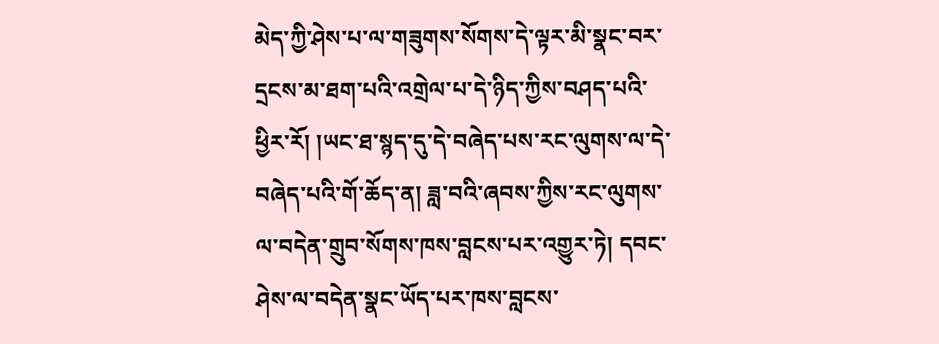མེད་ཀྱི་ཤེས་པ་ལ་གཟུགས་སོགས་དེ་ལྟར་མི་སྣང་བར་དྲངས་མ་ཐག་པའི་འགྲེལ་པ་དེ་ཉིད་ཀྱིས་བཤད་པའི་ཕྱིར་རོ། །ཡང་ཐ་སྙད་དུ་དེ་བཞེད་པས་རང་ལུགས་ལ་དེ་བཞེད་པའི་གོ་ཆོད་ན། ཟླ་བའི་ཞབས་ཀྱིས་རང་ལུགས་ལ་བདེན་གྲུབ་སོགས་ཁས་བླངས་པར་འགྱུར་ཏེ། དབང་ཤེས་ལ་བདེན་སྣང་ཡོད་པར་ཁས་བླངས་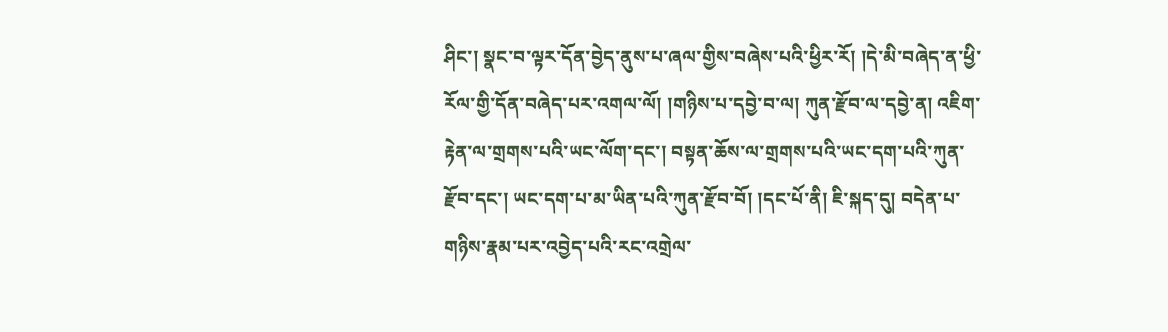ཤིང་། སྣང་བ་ལྟར་དོན་བྱེད་ནུས་པ་ཞལ་གྱིས་བཞེས་པའི་ཕྱིར་རོ། །དེ་མི་བཞེད་ན་ཕྱི་རོལ་གྱི་དོན་བཞེད་པར་འགལ་ལོ། །གཉིས་པ་དབྱེ་བ་ལ། ཀུན་རྫོབ་ལ་དབྱེ་ན། འཇིག་རྟེན་ལ་གྲགས་པའི་ཡང་ལོག་དང་། བསྟན་ཆོས་ལ་གྲགས་པའི་ཡང་དག་པའི་ཀུན་རྫོབ་དང་། ཡང་དག་པ་མ་ཡིན་པའི་ཀུན་རྫོབ་བོ། །དང་པོ་ནི། ཇི་སྐད་དུ། བདེན་པ་གཉིས་རྣམ་པར་འབྱེད་པའི་རང་འགྲེལ་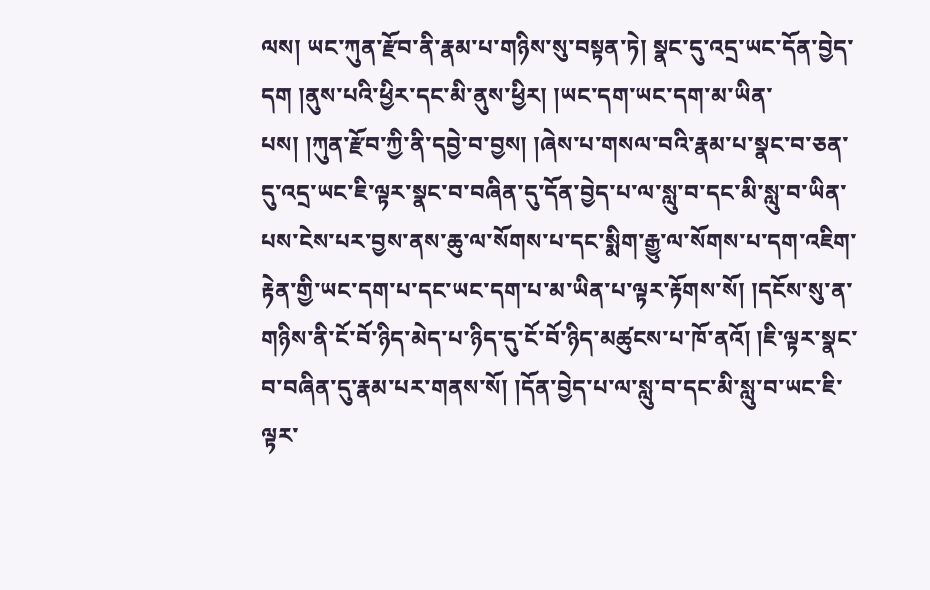ལས། ཡང་ཀུན་རྫོབ་ནི་རྣམ་པ་གཉིས་སུ་བསྟན་ཏེ། སྣང་དུ་འདྲ་ཡང་དོན་བྱེད་དག །ནུས་པའི་ཕྱིར་དང་མི་ནུས་ཕྱིར། །ཡང་དག་ཡང་དག་མ་ཡིན་པས། །ཀུན་རྫོབ་ཀྱི་ནི་དབྱེ་བ་བྱས། །ཞེས་པ་གསལ་བའི་རྣམ་པ་སྣང་བ་ཅན་དུ་འདྲ་ཡང་ཇི་ལྟར་སྣང་བ་བཞིན་དུ་དོན་བྱེད་པ་ལ་སླུ་བ་དང་མི་སླུ་བ་ཡིན་པས་ངེས་པར་བྱས་ནས་ཆུ་ལ་སོགས་པ་དང་སྨིག་རྒྱུ་ལ་སོགས་པ་དག་འཇིག་རྟེན་གྱི་ཡང་དག་པ་དང་ཡང་དག་པ་མ་ཡིན་པ་ལྟར་རྟོགས་སོ། །དངོས་སུ་ན་གཉིས་ནི་ངོ་བོ་ཉིད་མེད་པ་ཉིད་དུ་ངོ་བོ་ཉིད་མཚུངས་པ་ཁོ་ནའོ། །ཇི་ལྟར་སྣང་བ་བཞིན་དུ་རྣམ་པར་གནས་སོ། །དོན་བྱེད་པ་ལ་སླུ་བ་དང་མི་སླུ་བ་ཡང་ཇི་ལྟར་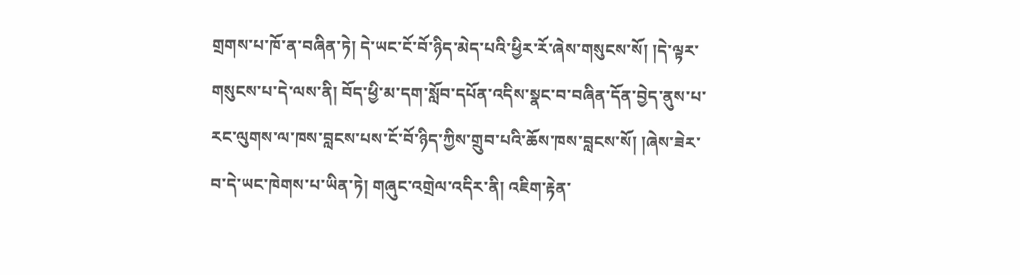གྲགས་པ་ཁོ་ན་བཞིན་ཏེ། དེ་ཡང་ངོ་བོ་ཉིད་མེད་པའི་ཕྱིར་རོ་ཞེས་གསུངས་སོ། །དེ་ལྟར་གསུངས་པ་དེ་ལས་ནི། བོད་ཕྱི་མ་དག་སློབ་དཔོན་འདིས་སྣང་བ་བཞིན་དོན་བྱེད་ནུས་པ་རང་ལུགས་ལ་ཁས་བླངས་པས་ངོ་བོ་ཉིད་ཀྱིས་གྲུབ་པའི་ཆོས་ཁས་བླངས་སོ། །ཞེས་ཟེར་བ་དེ་ཡང་ཁེགས་པ་ཡིན་ཏེ། གཞུང་འགྲེལ་འདིར་ནི། འཇིག་རྟེན་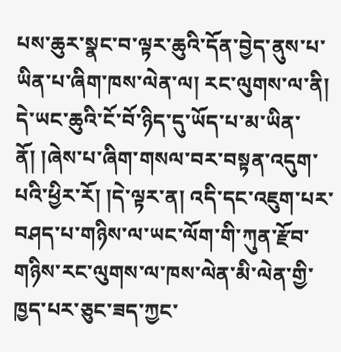པས་ཆུར་སྣང་བ་ལྟར་ཆུའི་དོན་བྱེད་ནུས་པ་ཡིན་པ་ཞིག་ཁས་ལེན་ལ། རང་ལུགས་ལ་ནི། དེ་ཡང་ཆུའི་ངོ་བོ་ཉིད་དུ་ཡོད་པ་མ་ཡིན་ནོ། །ཞེས་པ་ཞིག་གསལ་བར་བསྟན་འདུག་པའི་ཕྱིར་རོ། །དེ་ལྟར་ན། འདི་དང་འཇུག་པར་བཤད་པ་གཉིས་ལ་ཡང་ལོག་གི་ཀུན་རྫོབ་གཉིས་རང་ལུགས་ལ་ཁས་ལེན་མི་ལེན་གྱི་ཁྱད་པར་ཅུང་ཟད་ཀྱང་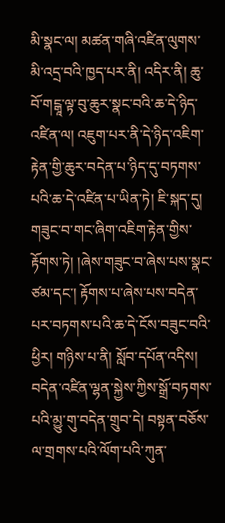མི་སྣང་ལ། མཚན་གཞི་འཛིན་ལུགས་མི་འདྲ་བའི་ཁྱད་པར་ནི། འདིར་ནི། ཆུ་བོ་གངྒཱ་ལྟ་བུ་ཆུར་སྣང་བའི་ཆ་དེ་ཉིད་འཛིན་ལ། འཇུག་པར་ནི་དེ་ཉིད་འཇིག་རྟེན་གྱི་ཆུར་བདེན་པ་ཉིད་དུ་བཏགས་པའི་ཆ་དེ་འཛིན་པ་ཡིན་ཏེ། ཇི་སྐད་དུ། གཟུང་བ་གང་ཞིག་འཇིག་རྟེན་གྱིས་རྟོགས་ཏེ། །ཞེས་གཟུང་བ་ཞེས་པས་སྣང་ཙམ་དང་། རྟོགས་པ་ཞེས་པས་བདེན་པར་བཏགས་པའི་ཆ་དེ་ངོས་བཟུང་བའི་ཕྱིར། གཉིས་པ་ནི། སློབ་དཔོན་འདིས། བདེན་འཛིན་ལྷན་སྐྱེས་ཀྱིས་སྒྲོ་བཏགས་པའི་མྱུ་གུ་བདེན་གྲུབ་དེ། བསྟན་བཅོས་ལ་གྲགས་པའི་ལོག་པའི་ཀུན་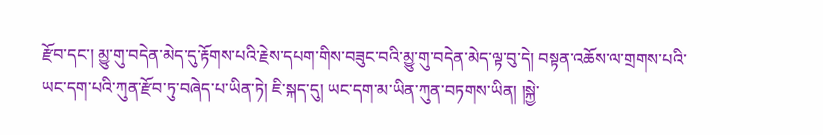རྫོབ་དང་། མྱུ་གུ་བདེན་མེད་དུ་རྟོགས་པའི་རྗེས་དཔག་གིས་བཟུང་བའི་མྱུ་གུ་བདེན་མེད་ལྟ་བུ་དེ། བསྟན་འཆོས་ལ་གྲགས་པའི་ཡང་དག་པའི་ཀུན་རྫོབ་ཏུ་བཞེད་པ་ཡིན་ཏེ། ཇི་སྐད་དུ། ཡང་དག་མ་ཡིན་ཀུན་བཏགས་ཡིན། །སྐྱེ་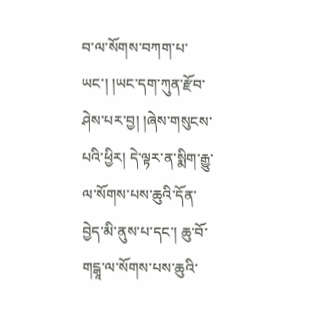བ་ལ་སོགས་བཀག་པ་ཡང་། །ཡང་དག་ཀུན་རྫོབ་ཤེས་པར་བྱ། །ཞེས་གསུངས་པའི་ཕྱིར། དེ་ལྟར་ན་སྨིག་རྒྱུ་ལ་སོགས་པས་ཆུའི་དོན་བྱེད་མི་ནུས་པ་དང་། ཆུ་བོ་གངྒཱ་ལ་སོགས་པས་ཆུའི་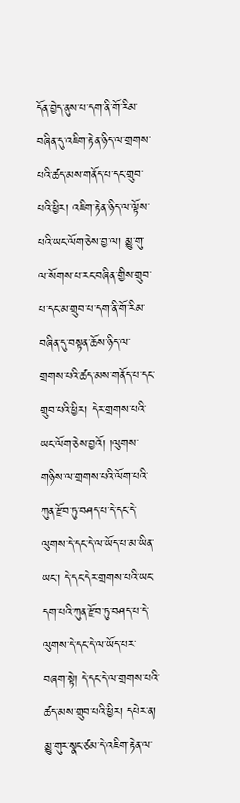དོན་བྱེད་ནུས་པ་དག་ནི་གོ་རིམ་བཞིན་དུ་འཇིག་རྟེན་ཉིད་ལ་གྲགས་པའི་ཚད་མས་གནོད་པ་དང་གྲུབ་པའི་ཕྱིར། འཇིག་རྟེན་ཉིད་ལ་ལྟོས་པའི་ཡང་ལོག་ཅེས་བྱ་ལ། མྱུ་གུ་ལ་སོགས་པ་རང་བཞིན་གྱིས་གྲུབ་པ་དང་མ་གྲུབ་པ་དག་ནི་གོ་རིམ་བཞིན་དུ་བསྟན་ཆོས་ཉིད་ལ་གྲགས་པའི་ཚད་མས་གནོད་པ་དང་གྲུབ་པའི་ཕྱིར། དེར་གྲགས་པའི་ཡང་ལོག་ཅེས་བྱའོ། །ལུགས་གཉིས་ལ་གྲགས་པའི་ལོག་པའི་ཀུན་རྫོབ་ཏུ་བཤད་པ་དེ་དང་དེ་ལུགས་དེ་དང་དེ་ལ་ཡོད་པ་མ་ཡིན་ཡང་། དེ་དང་དེར་གྲགས་པའི་ཡང་དག་པའི་ཀུན་རྫོབ་ཏུ་བཤད་པ་དེ་ལུགས་དེ་དང་དེ་ལ་ཡོད་པར་བཞག་སྟེ། དེ་དང་དེ་ལ་གྲགས་པའི་ཚད་མས་གྲུབ་པའི་ཕྱིར། དཔེར་ན། མྱུ་གུར་སྣང་ཙམ་དེ་འཇིག་རྟེན་ལ་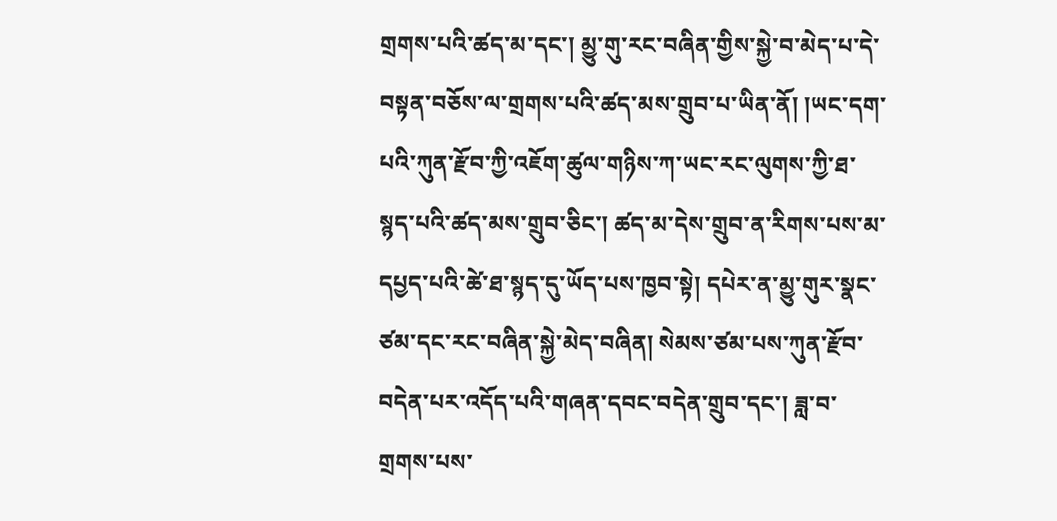གྲགས་པའི་ཚད་མ་དང་། མྱུ་གུ་རང་བཞིན་གྱིས་སྐྱེ་བ་མེད་པ་དེ་བསྟན་བཅོས་ལ་གྲགས་པའི་ཚད་མས་གྲུབ་པ་ཡིན་ནོ། །ཡང་དག་པའི་ཀུན་རྫོབ་ཀྱི་འཇོག་ཚུལ་གཉིས་ཀ་ཡང་རང་ལུགས་ཀྱི་ཐ་སྙད་པའི་ཚད་མས་གྲུབ་ཅིང་། ཚད་མ་དེས་གྲུབ་ན་རིགས་པས་མ་དཔྱད་པའི་ཚེ་ཐ་སྙད་དུ་ཡོད་པས་ཁྱབ་སྟེ། དཔེར་ན་མྱུ་གུར་སྣང་ཙམ་དང་རང་བཞིན་སྐྱེ་མེད་བཞིན། སེམས་ཙམ་པས་ཀུན་རྫོབ་བདེན་པར་འདོད་པའི་གཞན་དབང་བདེན་གྲུབ་དང་། ཟླ་བ་གྲགས་པས་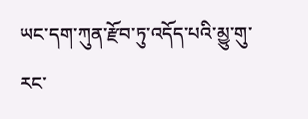ཡང་དག་ཀུན་རྫོབ་ཏུ་འདོད་པའི་མྱུ་གུ་རང་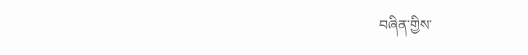བཞིན་གྱིས་